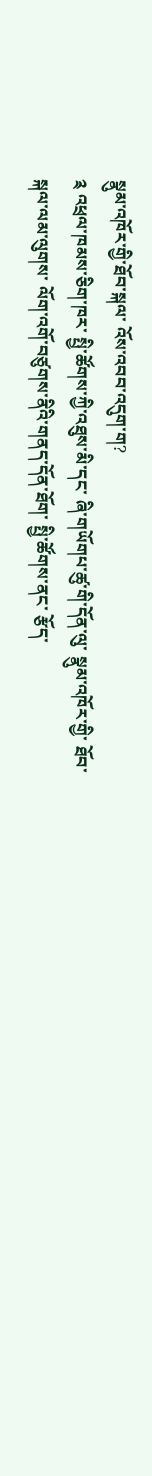སྣུམ་འཁོར་གྱི་ཐོབ་སྐལ་ འོས་འབབ་འདུག་ག?
༉ འཕྲལ་ཁམས་ཅིག་ཁར་ སྤྱི་ཚོགས་ཀྱི་འཐུས་མི་དང་ ཞི་གཡོགཔ་ཚུ་གི་དོན་ལུ་ སྣུམ་འཁོར་གྱི་ ཐོབ་སྐལ་ལམ་ལུགས་ ལོག་འགོ་བཙུགས་ནིའི་གནད་དོན་ཐོག་ སྤྱི་ཚོགས་ནང་ རྩོད་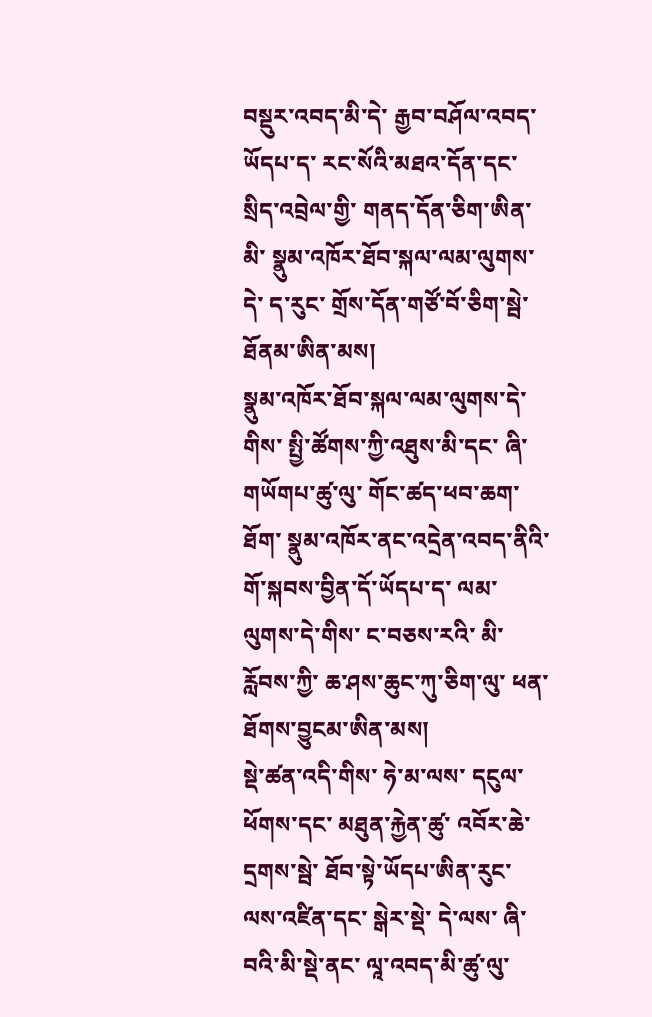བསྡུར་འབད་མི་དེ་ རྒྱབ་བཤོལ་འབད་ཡོདཔ་ད་ རང་སོའི་མཐའ་དོན་དང་ སྲིད་འབྲེལ་གྱི་ གནད་དོན་ཅིག་ཨིན་མི་ སྣུམ་འཁོར་ཐོབ་སྐལ་ལམ་ལུགས་དེ་ ད་རུང་ གྲོས་དོན་གཙོ་བོ་ཅིག་སྦེ་ ཐོནམ་ཨིན་མས།
སྣུམ་འཁོར་ཐོབ་སྐལ་ལམ་ལུགས་དེ་གིས་ སྤྱི་ཚོགས་ཀྱི་འཐུས་མི་དང་ ཞི་གཡོགཔ་ཚུ་ལུ་ གོང་ཚད་ཕབ་ཆག་ཐོག་ སྣུམ་འཁོར་ནང་འདྲེན་འབད་ནིའི་ གོ་སྐབས་བྱིན་དོ་ཡོདཔ་ད་ ལམ་ལུགས་དེ་གིས་ ང་བཅས་རའི་ མི་རློབས་ཀྱི་ ཆ་ཤས་ཆུང་ཀུ་ཅིག་ལུ་ ཕན་ཐོགས་བྱུངམ་ཨིན་མས།
སྡེ་ཚན་འདི་གིས་ ཧེ་མ་ལས་ དངུལ་ཕོགས་དང་ མཐུན་རྐྱེན་ཚུ་ འབོར་ཆེ་དྲགས་སྦེ་ ཐོབ་སྟེ་ཡོདཔ་ཨིན་རུང་ ལས་འཛིན་དང་ སྒེར་སྡེ་ དེ་ལས་ ཞི་བའི་མི་སྡེ་ནང་ ལཱ་འབད་མི་ཚུ་ལུ་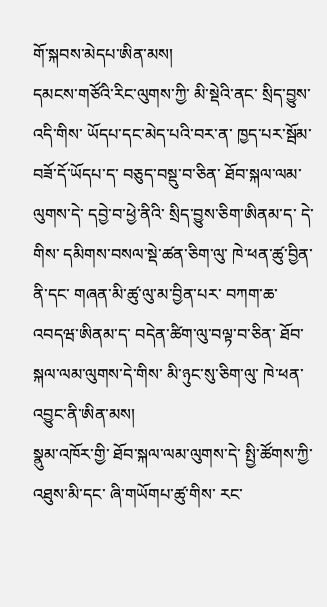གོ་སྐབས་མེདཔ་ཨིན་མས།
དམངས་གཙོའི་རིང་ལུགས་ཀྱི་ མི་སྡེའི་ནང་ སྲིད་བྱུས་འདི་གིས་ ཡོདཔ་དང་མེད་པའི་བར་ན་ ཁྱད་པར་སྦོམ་བཟོ་དོ་ཡོདཔ་ད་ བཅུད་བསྡུ་བ་ཅིན་ ཐོབ་སྐལ་ལམ་ལུགས་དེ་ དབྱེ་བ་ཕྱེ་ནིའི་ སྲིད་བྱུས་ཅིག་ཨིནམ་ད་ དེ་གིས་ དམིགས་བསལ་སྡེ་ཚན་ཅིག་ལུ་ ཁེ་ཕན་ཚུ་བྱིན་ནི་དང་ གཞན་མི་ཚུ་ལུ་མ་བྱིན་པར་ བཀག་ཆ་འབདཝ་ཨིནམ་ད་ བདེན་ཚིག་ལུ་བལྟ་བ་ཅིན་ ཐོབ་སྐལ་ལམ་ལུགས་དེ་གིས་ མི་ཉུང་སུ་ཅིག་ལུ་ ཁེ་ཕན་འབྱུང་ནི་ཨིན་མས།
སྣུམ་འཁོར་གྱི་ ཐོབ་སྐལ་ལམ་ལུགས་དེ་ སྤྱི་ཚོགས་ཀྱི་འཐུས་མི་དང་ ཞི་གཡོགཔ་ཚུ་གིས་ རང་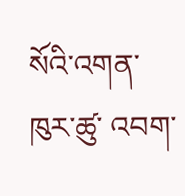སོའི་འགན་ཁུར་ཚུ་ འབག་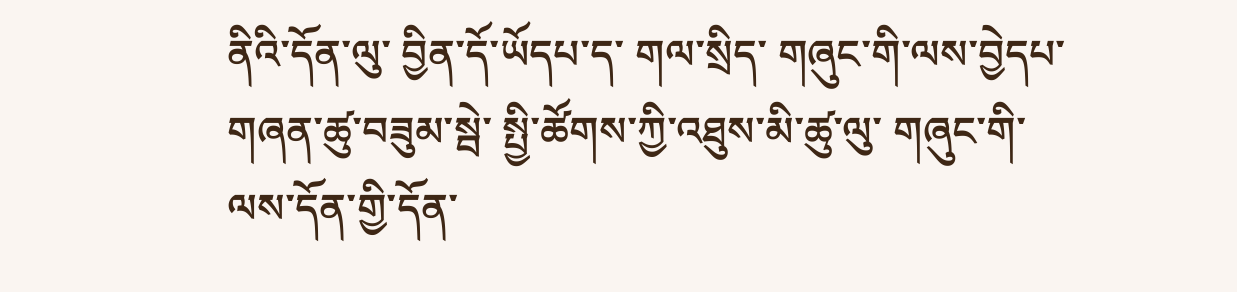ནིའི་དོན་ལུ་ བྱིན་དོ་ཡོདཔ་ད་ གལ་སྲིད་ གཞུང་གི་ལས་བྱེདཔ་གཞན་ཚུ་བཟུམ་སྦེ་ སྤྱི་ཚོགས་ཀྱི་འཐུས་མི་ཚུ་ལུ་ གཞུང་གི་ལས་དོན་གྱི་དོན་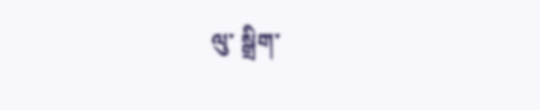ལུ་ སྒྲིག་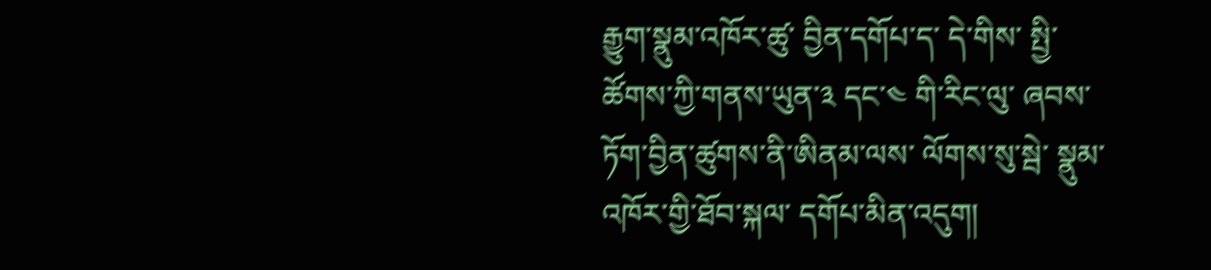རྒྱུག་སྣུམ་འཁོར་ཚུ་ བྱིན་དགོཔ་ད་ དེ་གིས་ སྤྱི་ཚོགས་ཀྱི་གནས་ཡུན་༣ དང་༤ གི་རིང་ལུ་ ཞབས་ཏོག་བྱིན་ཚུགས་ནི་ཨིནམ་ལས་ ལོགས་སུ་སྦེ་ སྣུམ་འཁོར་གྱི་ཐོབ་སྐལ་ དགོཔ་མིན་འདུག།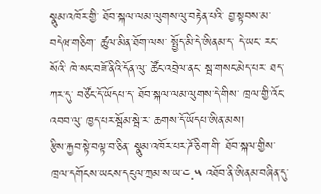སྣུམ་འཁོར་གྱི་ ཐོབ་སྐལ་ལམ་ལུགས་ལུ་བརྟེན་པའི་ བྱ་སྟབས་མ་བདེཝ་གཅིག་ ཚུལ་མིན་ཐོག་ལས་ སྤྱོད་མི་དེ་ཨིནམ་ད་ དེ་ཡང་ རང་སོའི་ ཁེ་སང་བཟོ་ནིའི་དོན་ལུ་ ཚོང་འབྲེལ་ནང་ སྦ་གསང་མེད་པར་ ཐད་ཀར་དུ་ བཙོང་དོ་ཡོདཔ་ད་ ཐོབ་སྐལ་ལམ་ལུགས་དེ་གིས་ ཁྲལ་གྱི་འོང་འབབ་ལུ་ ཁྱད་པར་སྦོམ་སྦེ་ར་ ཆགས་དོ་ཡོདཔ་ཨིན་མས།
རྩིས་རྐྱབ་སྟེ་བལྟ་བ་ཅིན་ སྣུམ་འཁོར་པར་ཌོ་ཅིག་གི་ ཐོབ་སྐལ་གྱིས་ ཁྲལ་དགོངས་ཡངས་དངུལ་ཀྲམ་ས་ཡ་༤.༥ འཐོབ་ནི་ཨིནམ་བཞིན་དུ་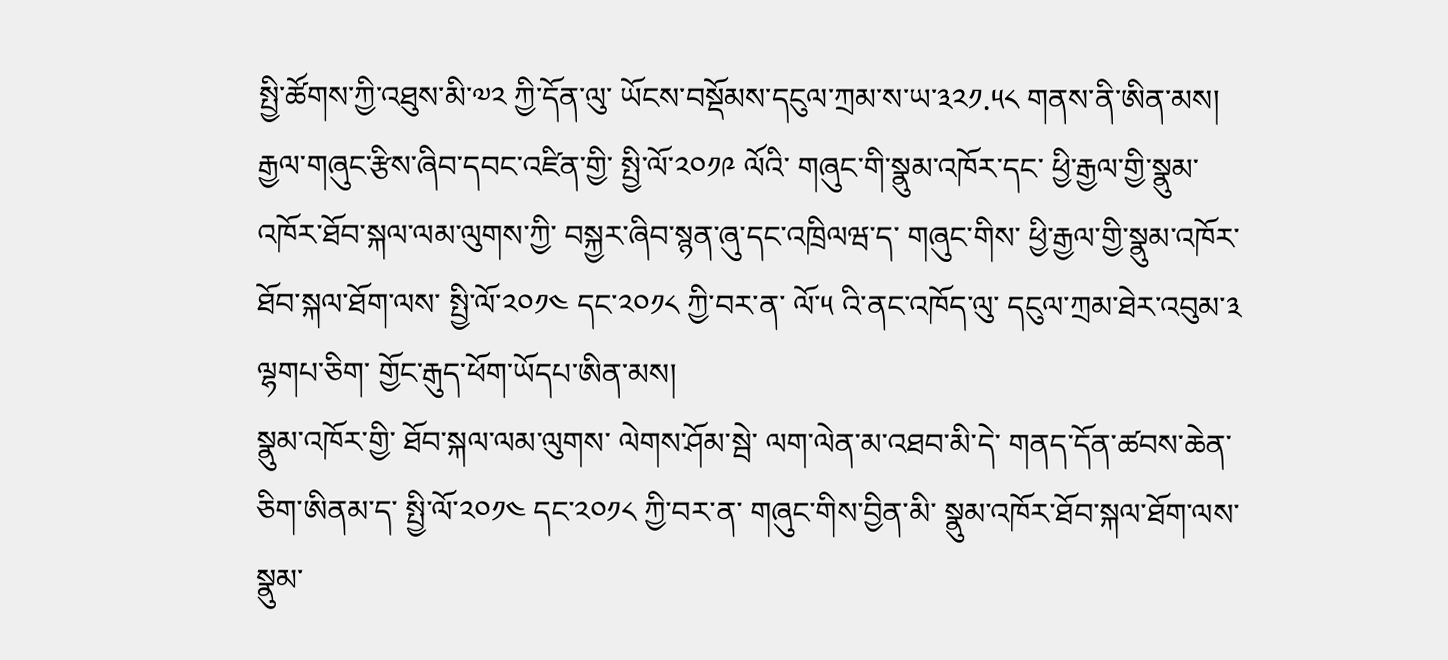སྤྱི་ཚོགས་ཀྱི་འཐུས་མི་༧༢ ཀྱི་དོན་ལུ་ ཡོངས་བསྡོམས་དངུལ་ཀྲམ་ས་ཡ་༣༢༡.༥༨ གནས་ནི་ཨིན་མས།
རྒྱལ་གཞུང་རྩིས་ཞིབ་དབང་འཛིན་གྱི་ སྤྱི་ལོ་༢༠༡༩ ལོའི་ གཞུང་གི་སྣུམ་འཁོར་དང་ ཕྱི་རྒྱལ་གྱི་སྣུམ་འཁོར་ཐོབ་སྐལ་ལམ་ལུགས་ཀྱི་ བསྐྱར་ཞིབ་སྙན་ཞུ་དང་འཁྲིལཝ་ད་ གཞུང་གིས་ ཕྱི་རྒྱལ་གྱི་སྣུམ་འཁོར་ཐོབ་སྐལ་ཐོག་ལས་ སྤྱི་ལོ་༢༠༡༤ དང་༢༠༡༨ ཀྱི་བར་ན་ ལོ་༥ འི་ནང་འཁོད་ལུ་ དངུལ་ཀྲམ་ཐེར་འབུམ་༣ ལྷགཔ་ཅིག་ གྱོང་རྒུད་ཕོག་ཡོདཔ་ཨིན་མས།
སྣུམ་འཁོར་གྱི་ ཐོབ་སྐལ་ལམ་ལུགས་ ལེགས་ཤོམ་སྦེ་ ལག་ལེན་མ་འཐབ་མི་དེ་ གནད་དོན་ཚབས་ཆེན་ཅིག་ཨིནམ་ད་ སྤྱི་ལོ་༢༠༡༤ དང་༢༠༡༨ ཀྱི་བར་ན་ གཞུང་གིས་བྱིན་མི་ སྣུམ་འཁོར་ཐོབ་སྐལ་ཐོག་ལས་ སྣུམ་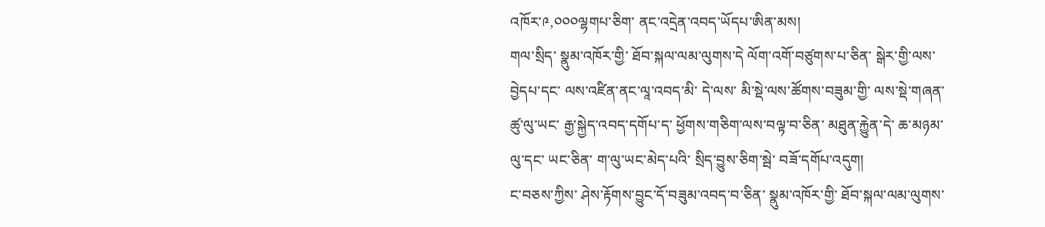འཁོར་༩,༠༠༠ལྷགཔ་ཅིག་ ནང་འདྲེན་འབད་ཡོདཔ་ཨིན་མས།
གལ་སྲིད་ སྣུམ་འཁོར་གྱི་ ཐོབ་སྐལ་ལམ་ལུགས་དེ ལོག་འགོ་བཙུགས་པ་ཅིན་ སྒེར་གྱི་ལས་བྱེདཔ་དང་ ལས་འཛིན་ནང་ལཱ་འབད་མི་ དེ་ལས་ མི་སྡེ་ལས་ཚོགས་བཟུམ་གྱི་ ལས་སྡེ་གཞན་ཚུ་ལུ་ཡང་ རྒྱ་སྐྱེད་འབད་དགོཔ་ད་ ཕྱོགས་གཅིག་ལས་བལྟ་བ་ཅིན་ མཐུན་རྐྱེུན་དེ་ ཆ་མཉམ་ལུ་དང་ ཡང་ཅིན་ ག་ལུ་ཡང་མེད་པའི་ སྲིད་བྱུས་ཅིག་སྦེ་ བཟོ་དགོཔ་འདུག།
ང་བཅས་ཀྱིས་ ཤེས་རྟོགས་བྱུང་དོ་བཟུམ་འབད་བ་ཅིན་ སྣུམ་འཁོར་གྱི་ ཐོབ་སྐལ་ལམ་ལུགས་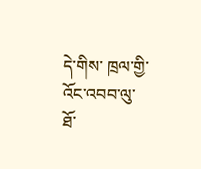དེ་གིས་ ཁྲལ་གྱི་འོང་འབབ་ལུ་ ཐོ་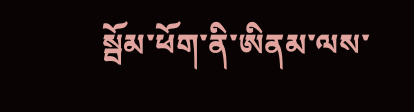སྦོམ་ཕོག་ནི་ཨིནམ་ལས་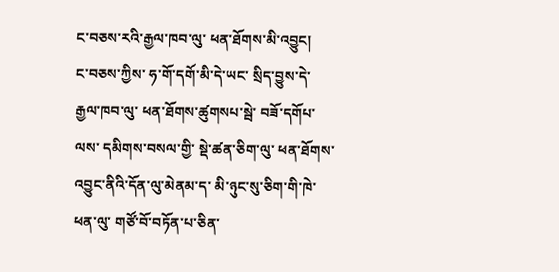ང་བཅས་རའི་རྒྱལ་ཁབ་ལུ་ ཕན་ཐོགས་མི་འབྱུང།
ང་བཅས་ཀྱིས་ ཧ་གོ་དགོ་མི་དེ་ཡང་ སྲིད་བྱུས་དེ་ རྒྱལ་ཁབ་ལུ་ ཕན་ཐོགས་ཚུགསཔ་སྦེ་ བཟོ་དགོཔ་ལས་ དམིགས་བསལ་གྱི་ སྡེ་ཚན་ཅིག་ལུ་ ཕན་ཐོགས་འབྱུང་ནིའི་དོན་ལུ་མེནམ་ད་ མི་ཉུང་སུ་ཅིག་གི་ཁེ་ཕན་ལུ་ གཙོ་བོ་བཏོན་པ་ཅིན་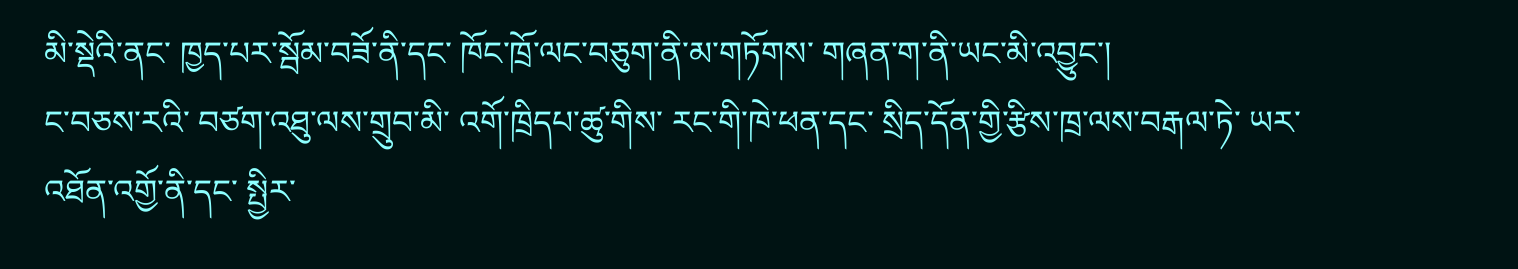མི་སྡེའི་ནང་ ཁྱད་པར་སྦོམ་བཟོ་ནི་དང་ ཁོང་ཁྲོ་ལང་བཅུག་ནི་མ་གཏོགས་ གཞན་ག་ནི་ཡང་མི་འབྱུང་།
ང་བཅས་རའི་ བཙག་འཐུ་ལས་གྲུབ་མི་ འགོ་ཁྲིདཔ་ཚུ་གིས་ རང་གི་ཁེ་ཕན་དང་ སྲིད་དོན་གྱི་རྩིས་ཁྲ་ལས་བརྒལ་ཏེ་ ཡར་འཐོན་འགྱོ་ནི་དང་ སྤྱིར་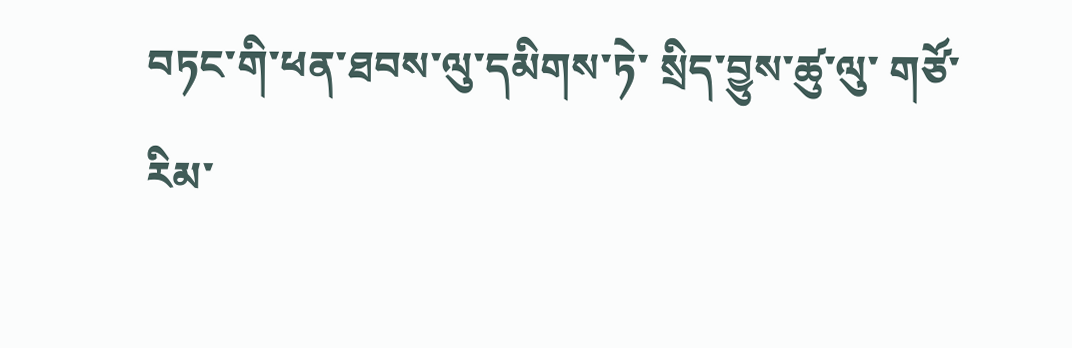བཏང་གི་ཕན་ཐབས་ལུ་དམིགས་ཏེ་ སྲིད་བྱུས་ཚུ་ལུ་ གཙོ་རིམ་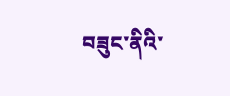བཟུང་ནིའི་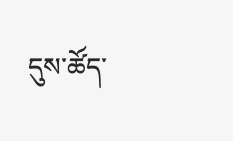དུས་ཚོད་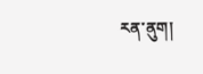རན་ནུག།